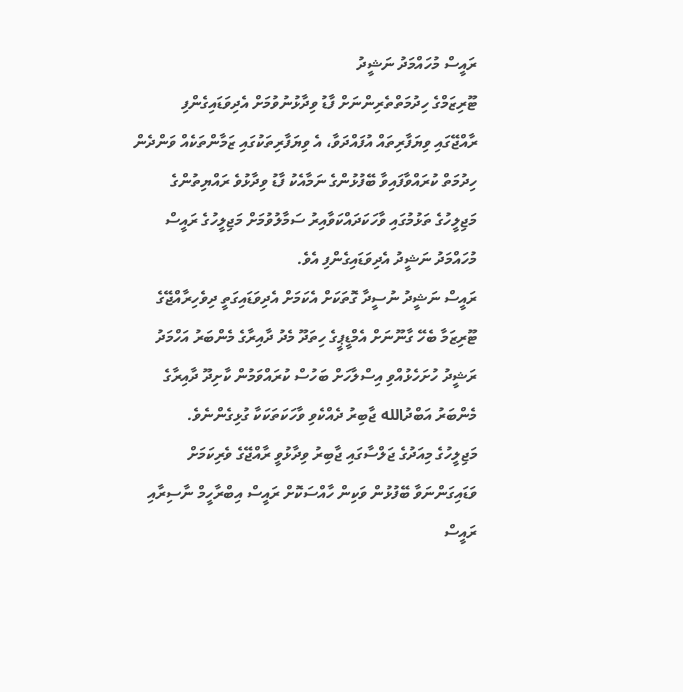ރައީސް މުހައްމަދު ނަޝީދު
ޓޫރިޒަމްގެ ހިދުމަތްތެރިންނަށް ފާޑު ވިދާޅުނުވުމަށް އެދިވަޑައިގެންފި
ރާއްޖޭގައި ވިޔަފާރިތައް އުފައްދަވާ، އެ ވިޔަފާރިތަކުގައި ޒަމާންތަކެއް ވަންދެން ހިދުމަތް ކުރައްވާފައިވާ ބޭފުޅުންގެ ނަމާއެކު ފާޑު ވިދާޅުވެ ރައްޔިތުންގެ މަޖިލީހުގެ ތަޅުމުގައި ވާހަކަދައްކަވާއިރު ސަމާލުވުމަށް މަޖިލީހުގެ ރައީސް މުހައްމަދު ނަޝީދު އެދިވަޑައިގެންފި އެވެ.
ރައީސް ނަޝީދު ނުސީދާ ގޮތަކަށް އެކަމަށް އެދިވަޑައިގަތީ ދިވެހިރާއްޖޭގެ ޓޫރިޒަމާ ބެހޭ ގާނޫނަށް އެމްޑީޕީގެ ހިތަދޫ މެދު ދާއިރާގެ މެންބަރު އަހްމަދު ރަޝީދު ހުށަހެޅުއްވި އިސްލާހަށް ބަހުސް ކުރައްވަމުން ކާށިދޫ ދާއިރާގެ މެންބަރު އަބްދުالله ޖާބިރު ދެއްކެވި ވާހަކަތަކަކާ ގުޅިގެންނެވެ.
މަޖިލީހުގެ މިއަދުގެ ޖަލްސާގައި ޖާބިރު ވިދާޅުވީ ރާއްޖޭގެ ވެރިކަމަށް ވަޑައިގަންނަވާ ބޭފުޅުން ވަކިން ހާއްސަކޮށް ރައީސް އިބްރާހީމް ނާސިރާއި ރައީސް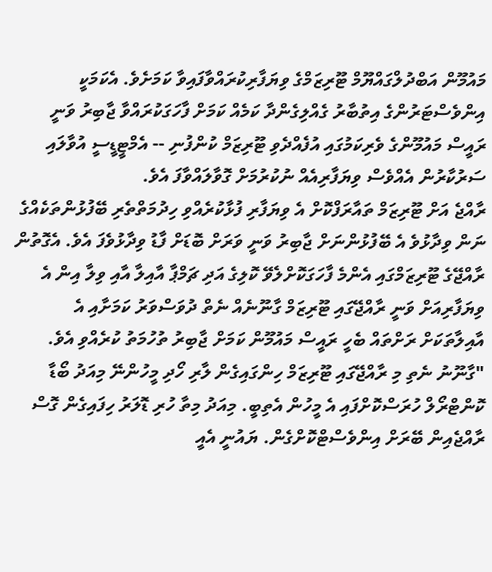މައުމޫން އަބްދުލްގައްޔޫމް ޓޫރިޒަމްގެ ވިޔަފާރިކުރައްވާފައިވާ ކަމަށެވެ. އެކަމަކީ އިންވެސްޓަރުންގެ އިތުބާރު ގެއްލިގެންދާ ކަމެއް ކަމަށް ފާހަގަކުރައްވާ ޖާބިރު ވަނީ ރައީސް މައުމޫންގެ ވެރިކަމުގައި އުފެއްދެވި ޓޫރިޒަމް ކުންފުނި -- އެމްޓީޑީސީ އުވާލައި ސަރުކާރުން އެއްވެސް ވިޔަފާރިއެއް ނުކުރުމަށް ގޮވާލައްވާފަ އެވެ.
ރާއްޖެ އަށް ޓޫރިޒަމް ތައާރަފްކޮށް އެ ވިޔަފާރި ފުޅާކުރެއްވި ހިދުމަތްތެރި ބޭފުޅުންތަކެއްގެ ނަން ވިދާޅުވެ އެ ބޭފުޅުންނަށް ޖާބިރު ވަނީ ވަރަށް ބޮޑަށް ފާޑު ވިދާޅުވެފަ އެވެ. އެގޮތުން ރާއްޖޭގެ ޓޫރިޒަމްގައި އެންމެ ފާހަގަކޮށްލެވޭ ކޮލިގެ އަދި ޗަމްޕާ އާއިލާ އާއި ވިލާ އިން އެ ވިޔަފާރިއަށް ވަނީ ރާއްޖޭގައި ޓޫރިޒަމް ގާނޫނެއް ނެތް ދުވަސްވަރު ކަމަށާއި އެ އާއިލާތަކަށް ރަށްތައް ބެހީ ރައީސް މައުމޫން ކަމަށް ޖާބިރު ތުހުމަތު ކުރެއްވި އެވެ.
"ގާނޫނު ނެތި މި ރާއްޖޭގައި ޓޫރިޒަމް ހިންގައިގެން ލާރި ހޯދި މީހުންނޭ މިއަދު ބޯޑާ ކޮންޓްރޯލް ހުރަސްކޮށްފައި އެ މީހުން އެތިބީ. މިއަދު މިތާ ހުރި ޑޮލަރު ހިފައިގެން ގޮސް ރާއްޖެއިން ބޭރަށް އިންވެސްޓްކޮށްގެން. ޔައުނީ އެއީ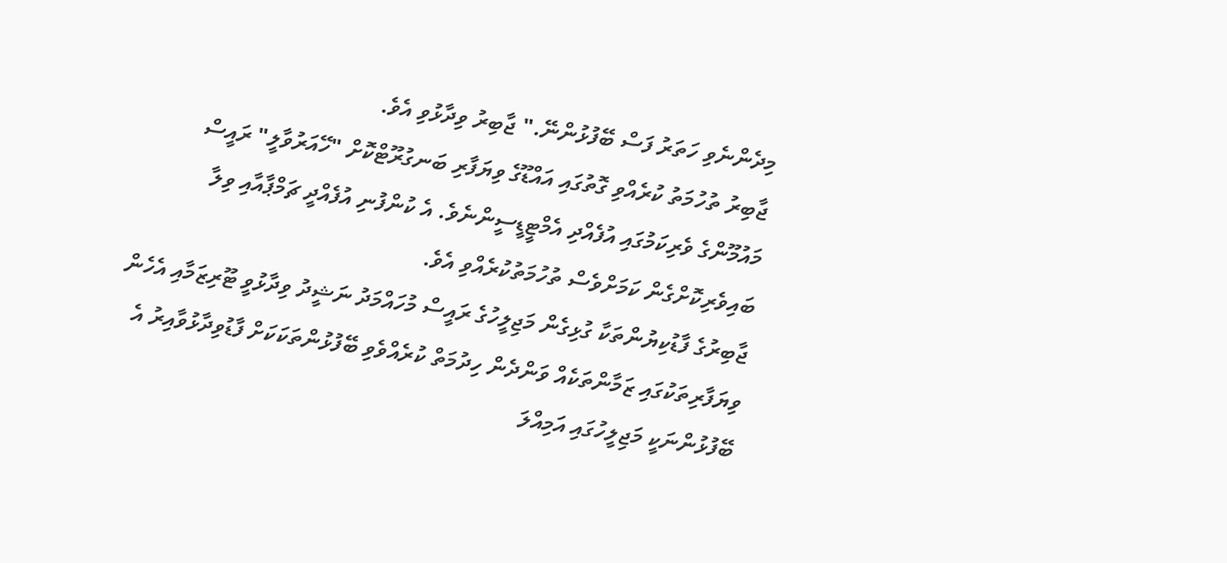މިދެންނެވި ހަތަރު ފަސް ބޭފުޅުންނޭ." ޖާބިރު ވިދާޅުވި އެވެ.
ޖާބިރު ތުހުމަތު ކުރެއްވި ގޮތުގައި އައްޑޫގެ ވިޔަފާރި ބަނގުރޫޓްކޮށް "ހޭއަރުވާލީ" ރައީސް މައުމޫންގެ ވެރިކަމުގައި އުފެއްދި އެމްޓީޑީސީންނެވެ. އެ ކުންފުނި އުފެއްދީ ޗަމްޕާއާއި ވިލާ ބައިވެރިކޮށްގެން ކަމަށްވެސް ތުހުމަތުކުރެއްވި އެވެ.
ޖާބިރުގެ ފާޑުކިޔުންތަކާ ގުޅިގެން މަޖިލީހުގެ ރައީސް މުހައްމަދު ނަޝީދު ވިދާޅުވީ ޓޫރިޒަމާއި އެހެން ވިޔަފާރިތަކުގައި ޒަމާންތަކެއް ވަންދެން ހިދުމަތް ކުރެއްވެވި ބޭފުޅުންތަކަކަށް ފާޑުވިދާޅުވާއިރު އެ ބޭފުޅުންނަކީ މަޖިލީހުގައި އަމިއްލަ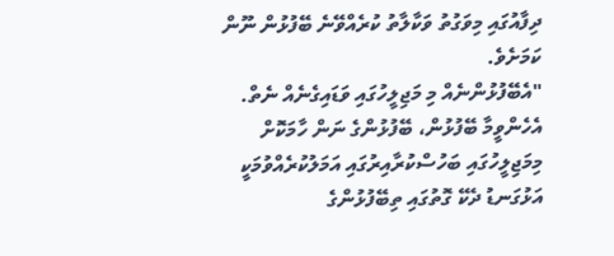ދިފާއުގައި މިވަގުތު ވަކާލާތު ކުރެއްވޭނެ ބޭފުޅުން ނޫން ކަމަށެވެ.
"އެބޭފުޅުންނެއް މި މަޖިލީހުގައި ވަޑައިގެނެއް ނެތް. އެހެންވީމާ ބޭފުޅުން، ބޭފުޅުންގެ ނަން ހާމަކޮށް މިމަޖިލީހުގައި ބަހުސްކުރާއިރުގައި އަމަލުކުރެއްވުމަކީ އަޅުގަނޑު ދެކޭ ގޮތުގައި ތިބޭފުޅުންގެ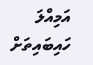އަމިއްލަ ހައިބައިތަށް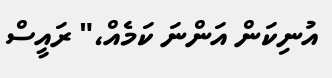އުނިކަން އަންނަ ކަމެއް،" ރައީސް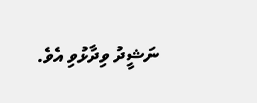ނަޝީދު ވިދާޅުވި އެވެ.